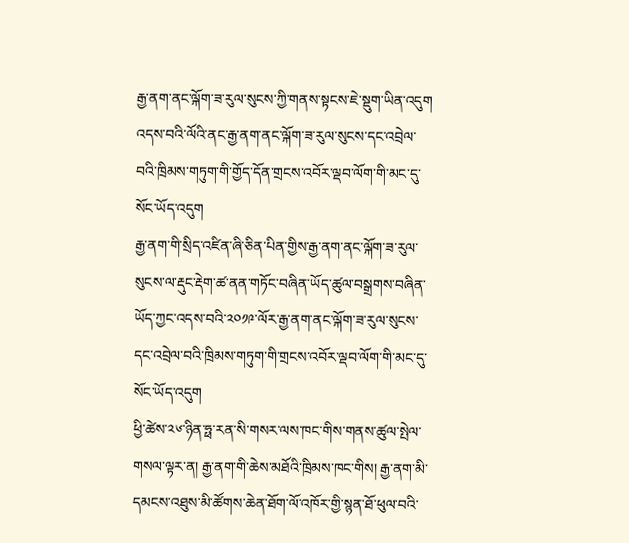རྒྱ་ནག་ནང་ལྐོག་ཟ་རུལ་སུངས་ཀྱི་གནས་སྟངས་ཇེ་སྡུག་ཡིན་འདུག
འདས་བའི་ལོའི་ནང་རྒྱ་ནག་ནང་ལྐོག་ཟ་རུལ་སུངས་དང་འབྲེལ་བའི་ཁྲིམས་གཏུག་གི་གྱོད་དོན་གྲངས་འབོར་ལྡབ་ལོག་གི་མང་དུ་སོང་ཡོད་འདུག
རྒྱ་ནག་གི་སྲིད་འཛིན་ཞི་ཅིན་པིན་གྱིས་རྒྱ་ནག་ནང་ལྐོག་ཟ་རུལ་སུངས་ལ་རྡུང་རྡེག་ཚ་ནན་གཏོང་བཞིན་ཡོད་ཚུལ་བསྒྲགས་བཞིན་ཡོད་ཀྱང་འདས་བའི་༢༠༡༩་ལོར་རྒྱ་ནག་ནང་ལྐོག་ཟ་རུལ་སུངས་དང་འབྲེལ་བའི་ཁྲིམས་གཏུག་གི་གྲངས་འབོར་ལྡབ་ལོག་གི་མང་དུ་སོང་ཡོད་འདུག
ཕྱི་ཚེས་༢༦་ཉིན་ཧྥ་རན་སི་གསར་ལས་ཁང་གིས་གནས་ཚུལ་སྤེལ་གསལ་ལྟར་ན། རྒྱ་ནག་གི་ཆེས་མཐོའི་ཁྲིམས་ཁང་གིས། རྒྱ་ནག་མི་དམངས་འཐུས་མི་ཚོགས་ཆེན་ཐོག་ལོ་འཁོར་གྱི་སྙན་ཐོ་ཕུལ་བའི་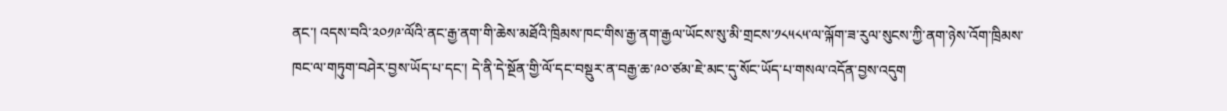ནང་། འདས་བའི་༢༠༡༩་ལོའི་ནང་རྒྱ་ནག་གི་ཆེས་མཐོའི་ཁྲིམས་ཁང་གིས་རྒྱ་ནག་རྒྱལ་ཡོངས་སུ་མི་གྲངས་༡༨༥༨༥་ལ་ལྐོག་ཟ་རུལ་སུངས་ཀྱི་ནག་ཉེས་འོག་ཁྲིམས་ཁང་ལ་གཏུག་བཤེར་བྱས་ཡོད་པ་དང་། དེ་ནི་དེ་སྔོན་གྱི་ལོ་དང་བསྡུར་ན་བརྒྱ་ཆ་༩༠་ཙམ་ཇེ་མང་དུ་སོང་ཡོད་པ་གསལ་འདོན་བྱས་འདུག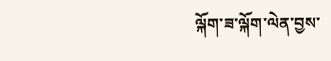ལྐོག་ཟ་ལྐོག་ལེན་བྱས་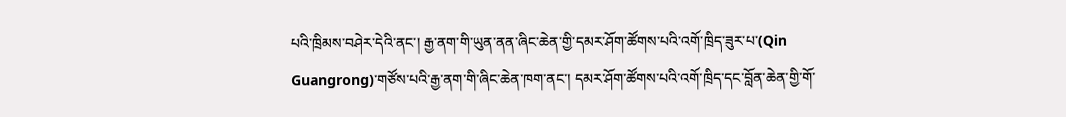པའི་ཁྲིམས་བཤེར་དེའི་ནང་། རྒྱ་ནག་གི་ཡུན་ནན་ཞིང་ཆེན་གྱི་དམར་ཤོག་ཚོགས་པའི་འགོ་ཁྲིད་ཟུར་པ་(Qin Guangrong)་གཙོས་པའི་རྒྱ་ནག་གི་ཞིང་ཆེན་ཁག་ནང་། དམར་ཤོག་ཚོགས་པའི་འགོ་ཁྲིད་དང་བློན་ཆེན་གྱི་གོ་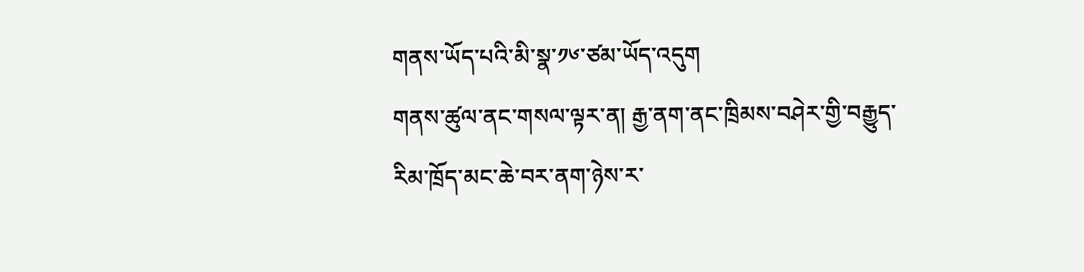གནས་ཡོད་པའི་མི་སྣ་༡༦་ཙམ་ཡོད་འདུག
གནས་ཚུལ་ནང་གསལ་ལྟར་ན། རྒྱ་ནག་ནང་ཁྲིམས་བཤེར་གྱི་བརྒྱུད་རིམ་ཁྲོད་མང་ཆེ་བར་ནག་ཉེས་ར་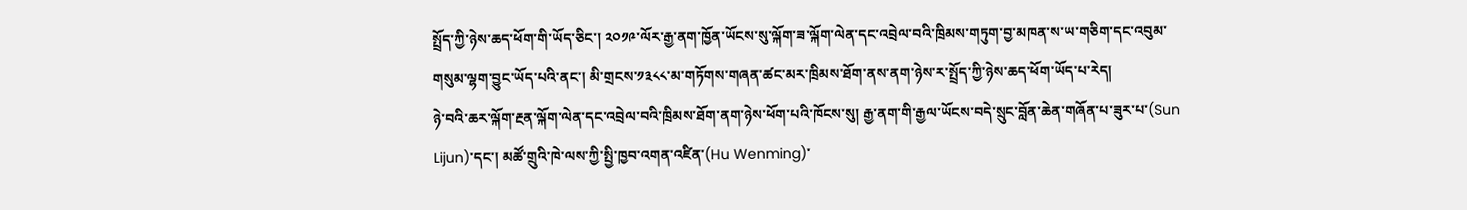སྤྲོད་ཀྱི་ཉེས་ཆད་ཕོག་གི་ཡོད་ཅིང་། ༢༠༡༩་ལོར་རྒྱ་ནག་ཁྱོན་ཡོངས་སུ་ལྐོག་ཟ་ལྐོག་ལེན་དང་འབྲེལ་བའི་ཁྲིམས་གཏུག་བྱ་མཁན་ས་ཡ་གཅིག་དང་འབུམ་གསུམ་ལྷག་བྱུང་ཡོད་པའི་ནང་། མི་གྲངས་༡༣༨༨་མ་གཏོགས་གཞན་ཚང་མར་ཁྲིམས་ཐོག་ནས་ནག་ཉེས་ར་སྤྲོད་ཀྱི་ཉེས་ཆད་ཕོག་ཡོད་པ་རེད།
ཉེ་བའི་ཆར་ལྐོག་རྔན་ལྐོག་ལེན་དང་འབྲེལ་བའི་ཁྲིམས་ཐོག་ནག་ཉེས་ཕོག་པའི་ཁོངས་སུ། རྒྱ་ནག་གི་རྒྱལ་ཡོངས་བདེ་སྲུང་བློན་ཆེན་གཞོན་པ་ཟུར་པ་(Sun Lijun)་དང་། མཚོ་གྲུའི་ཁེ་ལས་ཀྱི་སྤྱི་ཁྱབ་འགན་འཛིན་(Hu Wenming)་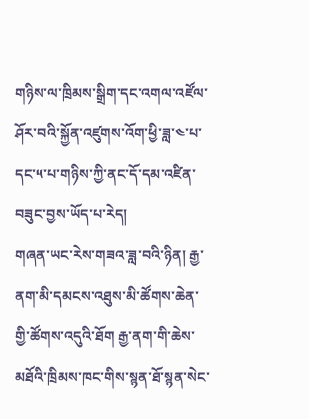གཉིས་ལ་ཁྲིམས་སྒྲིག་དང་འགལ་འཛོལ་ཤོར་བའི་སྐྱོན་འཛུགས་འོག་ཕྱི་ཟླ་༤་པ་དང་༥་པ་གཉིས་ཀྱི་ནང་དོ་དམ་འཛིན་བཟུང་བྱས་ཡོད་པ་རེད།
གཞན་ཡང་རེས་གཟའ་ཟླ་བའི་ཉིན། རྒྱ་ནག་མི་དམངས་འཐུས་མི་ཚོགས་ཆེན་གྱི་ཚོགས་འདུའི་ཐོག རྒྱ་ནག་གི་ཆེས་མཐོའི་ཁྲིམས་ཁང་གིས་སྙན་ཐོ་སྙན་སེང་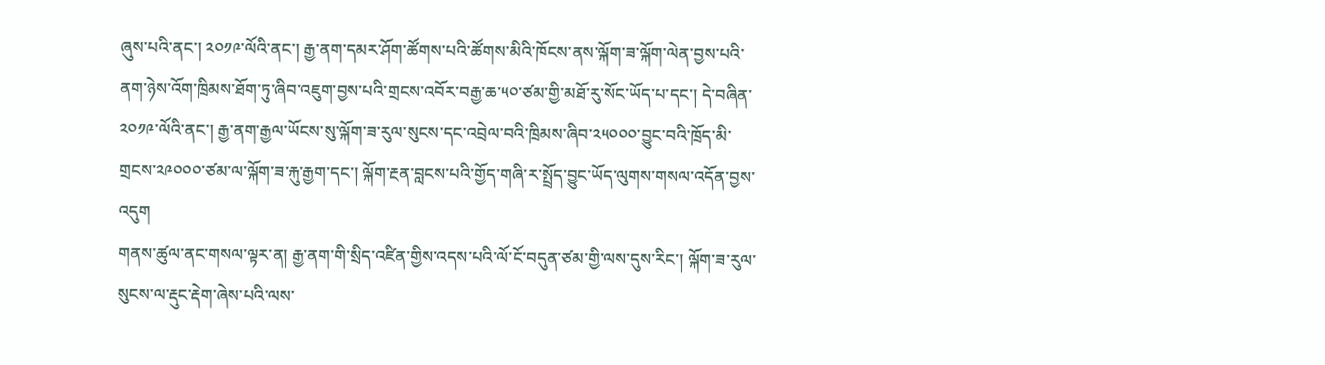ཞུས་པའི་ནང་། ༢༠༡༩་ལོའི་ནང་། རྒྱ་ནག་དམར་ཤོག་ཚོགས་པའི་ཚོགས་མིའི་ཁོངས་ནས་ལྐོག་ཟ་ལྐོག་ལེན་བྱས་པའི་ནག་ཉེས་འོག་ཁྲིམས་ཐོག་ཏུ་ཞིབ་འཇུག་བྱས་པའི་གྲངས་འབོར་བརྒྱ་ཆ་༥༠་ཙམ་གྱི་མཐོ་རུ་སོང་ཡོད་པ་དང་། དེ་བཞིན་༢༠༡༩་ལོའི་ནང་། རྒྱ་ནག་རྒྱལ་ཡོངས་སུ་ལྐོག་ཟ་རུལ་སུངས་དང་འབྲེལ་བའི་ཁྲིམས་ཞིབ་༢༥༠༠༠་བྱུང་བའི་ཁྲོད་མི་གྲངས་༢༩༠༠༠་ཙམ་ལ་ལྐོག་ཟ་རྐུ་རྒྱག་དང་། ལྐོག་རྔན་བླངས་པའི་གྱོད་གཞི་ར་སྤྲོད་བྱུང་ཡོད་ལུགས་གསལ་འདོན་བྱས་འདུག
གནས་ཚུལ་ནང་གསལ་ལྟར་ན། རྒྱ་ནག་གི་སྲིད་འཛིན་གྱིས་འདས་པའི་ལོ་ངོ་བདུན་ཙམ་གྱི་ལས་དུས་རིང་། ལྐོག་ཟ་རུལ་སུངས་ལ་རྡུང་རྡེག་ཞེས་པའི་ལས་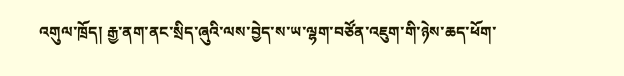འགུལ་ཁྲོད། རྒྱ་ནག་ནང་སྲིད་ཞུའི་ལས་བྱེད་ས་ཡ་ལྷག་བཙོན་འཇུག་གི་ཉེས་ཆད་ཕོག་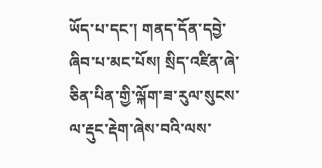ཡོད་པ་དང་། གནད་དོན་དབྱེ་ཞིབ་པ་མང་པོས། སྲིད་འཛིན་ཞེ་ཅིན་པིན་གྱི་ལྐོག་ཟ་རུལ་སུངས་ལ་རྡུང་རྡེག་ཞེས་བའི་ལས་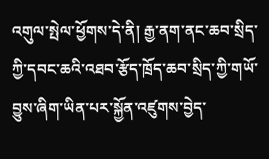འགུལ་སྤེལ་ཕྱོགས་དེ་ནི། རྒྱ་ནག་ནང་ཆབ་སྲིད་ཀྱི་དབང་ཆའི་འཐབ་རྩོད་ཁྲོད་ཆབ་སྲིད་ཀྱི་གཡོ་བྱུས་ཞིག་ཡིན་པར་སྐྱོན་འཛུགས་བྱེད་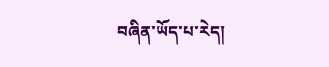བཞིན་ཡོད་པ་རེད།